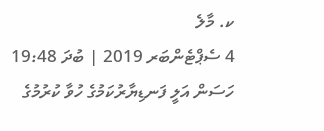ކ. މާލެ
4 ސެޕްޓެންބަރ 2019 | ބުދަ 19:48
ހަސަން އަލީ ފަނޑިޔާރުކަމުގެ ހުވާ ކުރުމުގެ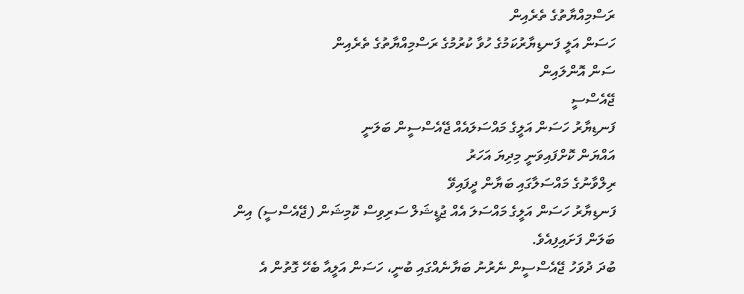ރަސްމިއްޔާތުގެ ތެރެއިން
ހަސަން އަލީ ފަނޑިޔާރުކަމުގެ ހުވާ ކުރުމުގެ ރަސްމިއްޔާތުގެ ތެރެއިން
ސަން އޮންލައިން
ޖޭއެސްސީ
ފަނޑިޔާރު ހަސަން އަލީގެ މައްސަލައެއް ޖޭއެސްސީން ބަލަނީ
އައްޔަން ކޮށްފައިވަނީ މިދިޔަ އަހަރު
ރިލްވާނުގެ މައްސަލާގައި ބަޔާން ދީފައިވޭ
ފަނޑިޔާރު ހަސަން އަލީގެ މައްސަލަ އެއް ޖުޑީޝަލް ސަރިވިސް ކޮމިޝަން (ޖޭއެސްސީ) އިން ބަލަން ފަށައިފިއެވެ.
ބުދަ ދުވަހު ޖޭއެސްސީން ނެރުނު ބަޔާނެއްގައި ބުނީ، ހަސަން އަލީއާ ބެހޭ ގޮތުން އެ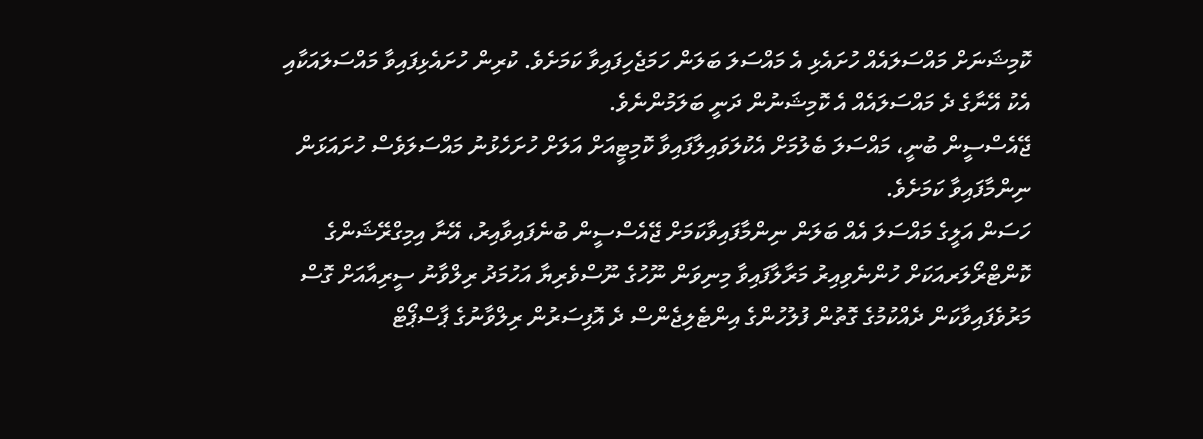ކޮމިޝަނަށް މައްސަލައެއް ހުށައެޅި އެ މައްސަލަ ބަލަން ހަމަޖެހިފައިވާ ކަމަށެވެ. ކުރިން ހުށައެޅިފައިވާ މައްސަލައަކާއި އެކު އޭނާގެ ދެ މައްސަލައެއް އެ ކޮމިޝަނުން ދަނީ ބަލަމުންނެވެ.
ޖޭއެސްސީން ބުނީ، މައްސަލަ ބެލުމަށް އެކުލަވައިލާފައިވާ ކޮމިޓީއަށް އަލަށް ހުށަހެޅުނު މައްސަލަވެސް ހުށައަޅަން ނިންމާފައިވާ ކަމަށެވެ.
ހަސަން އަލީގެ މައްސަލަ އެއް ބަލަން ނިންމާފައިވާކަމަށް ޖޭއެސްސީން ބުނެފައިވާއިރު، އޭނާ އިމިގްރޭޝަންގެ ކޮންޓްރޯލަރއަކަށް ހުންނެވިއިރު މަރާލާފައިވާ މިނިވަން ނޫހުގެ ނޫސްވެރިޔާ އަހުމަދު ރިލްވާނު ސީރިއާއަށް ގޮސް މަރުވެފައިވާކަން ދެއްކުމުގެ ގޮތުން ފުލުހުންގެ އިންޓެލިޖެންސް ދެ އޮފިސަރުން ރިލްވާނުގެ ޕާސްޕޯޓް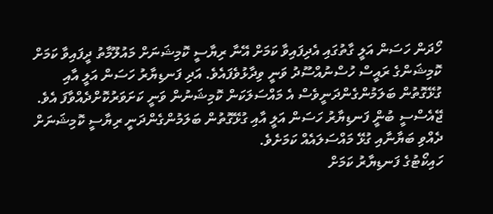ހޯދަން ހަސަން އަލީ ގާތުގައި އެދިފައިވާ ކަމަށް އޭނާ ރިޔާސީ ކޮމިޝަނަށް މައުލޫމާތު ދީފައިވާ ކަމަށް ކޮމިޝަންގެ ރައީސް ހުސްނުއްސޫދު ވަނީ ވިދާޅުވެފައެވެ. އަދި ފަނޑިޔާރު ހަސަން އަލީ އާއި ގުޅޭގޮތުން ބަލަމުންގެންދަނީވެސް އެ މައްސަލަކަން ކޮމިޝަނުން ވަނީ ކަށަވަރުކޮށްދެއްވާފަ އެވެ.
ޖޭއެސްސީ ބުންީ ފަނޑިޔާރު ހަސަން އަލީ އާއި ގުޅޭގޮތުން ބަލަމުންގެންދަނީ ރިޔާސީ ކޮމިޝަނަށް ދެއްވި ބަޔާނާއި ގުޅޭ މައްސަލައެއް ކަމަށެވެ.
ހައިކޯޓުގެ ފަނޑިޔާރު ކަމަށް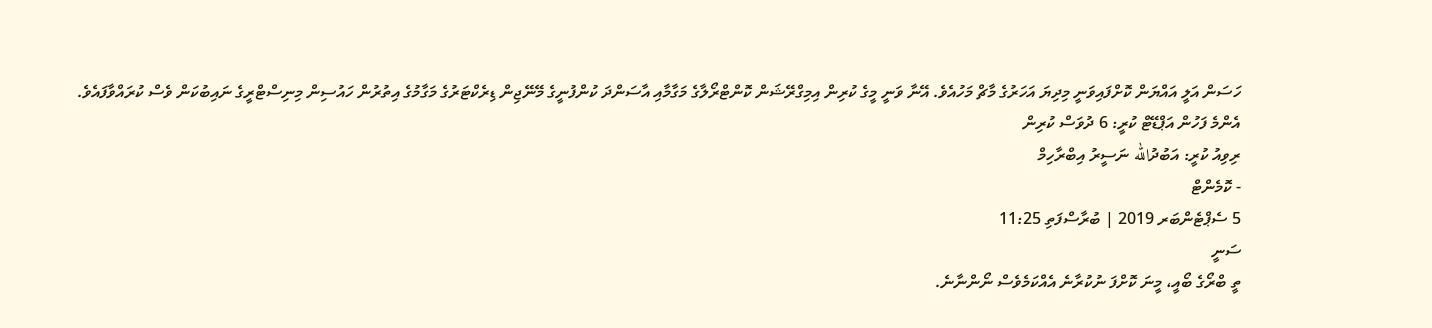ހަސަން އަލީ އައްޔަން ކޮށްފައިވަނީ މިދިޔަ އަހަރުގެ މާޗް މަހުއެވެ. އޭނާ ވަނީ މީގެ ކުރިން އިމިގްރޭޝަން ކޮންޓްރޯލާގެ މަގާމާއި އާސަންދަ ކުންފުނީގެ މޭނޭޖިން ޑިރެކްޓަރުގެ މަގާމުގެ އިތުރުން ހައުސިން މިނިސްޓްރީގެ ނައިބުކަން ވެސް ކުރައްވާފައެވެ.
އެންމެ ފަހުން އަޕްޑޭޓް ކުރީ: 6 ދުވަސް ކުރިން
ރިވިއު ކުރީ: އަބުދުالله ނަސީރު އިބްރާހިމް
- ކޮމެންޓް
5 ސެޕްޓެންބަރ 2019 | ބުރާސްފަތި 11:25
ސަނީ
ތީ ބްރޯގެ ބޯއީ، މީނަ ކޮށްފަ ނުކުރާނެ އެއްކަމެވެސް ނޯންނާނެ.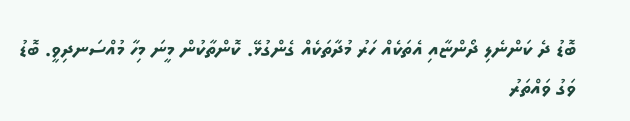ބޮޑު ދެ ކަންނެލި ދޯންޏާއި އެތަކެއް ހަރު މުދާތަކެއް ގެންގުޅޭ. ކޮންތާކުން މީނަ މިހާ މުއްސަނދިވީ. ބޮޑު ވަގު ވައްތަރު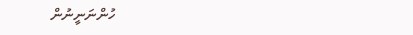ހުންނަނީނުން